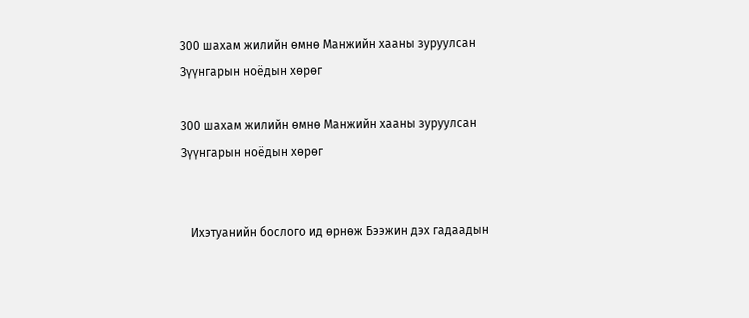300 шахам жилийн өмнө Манжийн хааны зуруулсан Зүүнгарын ноёдын хөрөг

300 шахам жилийн өмнө Манжийн хааны зуруулсан Зүүнгарын ноёдын хөрөг


   Ихэтуанийн бослого ид өрнөж Бээжин дэх гадаадын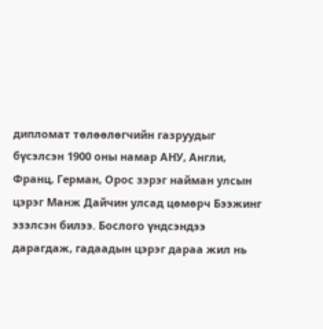дипломат төлөөлөгчийн газруудыг бүсэлсэн 1900 оны намар АНУ, Англи, Франц, Герман, Орос зэрэг найман улсын цэрэг Манж Дайчин улсад цөмөрч Бээжинг эзэлсэн билээ. Бослого үндсэндээ дарагдаж, гадаадын цэрэг дараа жил нь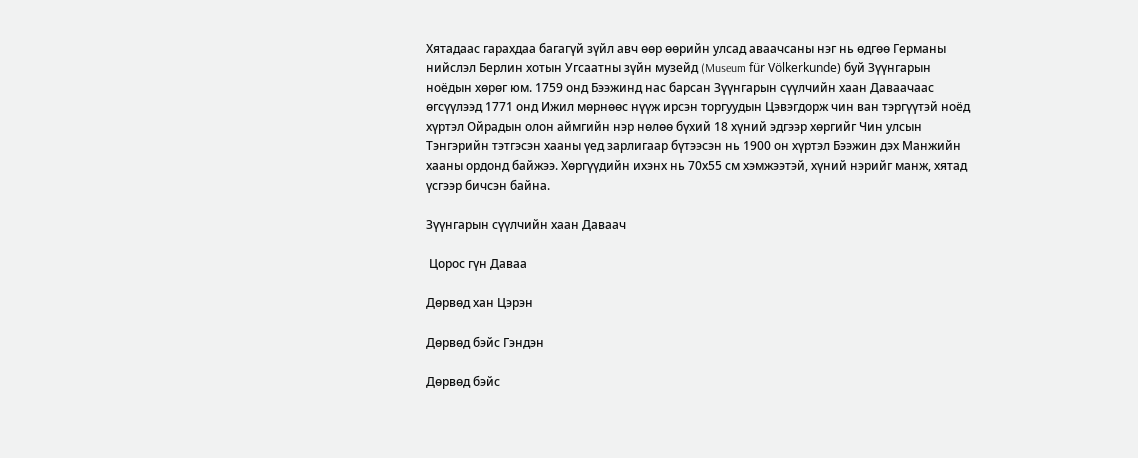Хятадаас гарахдаа багагүй зүйл авч өөр өөрийн улсад аваачсаны нэг нь өдгөө Германы нийслэл Берлин хотын Угсаатны зүйн музейд (Museum für Völkerkunde) буй Зүүнгарын ноёдын хөрөг юм. 1759 онд Бээжинд нас барсан Зүүнгарын сүүлчийн хаан Даваачаас өгсүүлээд 1771 онд Ижил мөрнөөс нүүж ирсэн торгуудын Цэвэгдорж чин ван тэргүүтэй ноёд хүртэл Ойрадын олон аймгийн нэр нөлөө бүхий 18 хүний эдгээр хөргийг Чин улсын Тэнгэрийн тэтгэсэн хааны үед зарлигаар бүтээсэн нь 1900 он хүртэл Бээжин дэх Манжийн хааны ордонд байжээ. Хөргүүдийн ихэнх нь 70х55 см хэмжээтэй, хүний нэрийг манж, хятад үсгээр бичсэн байна.

Зүүнгарын сүүлчийн хаан Даваач

 Цорос гүн Даваа

Дөрвөд хан Цэрэн

Дөрвөд бэйс Гэндэн

Дөрвөд бэйс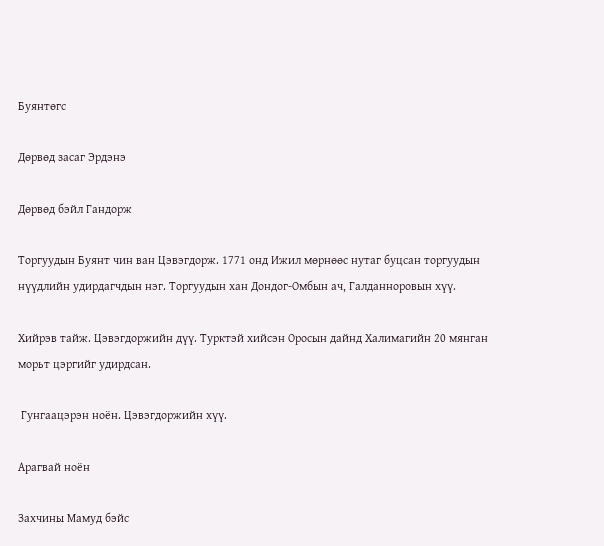Буянтөгс

Дөрвөд засаг Эрдэнэ

Дөрвөд бэйл Гандорж

Торгуудын Буянт чин ван Цэвэгдорж. 1771 онд Ижил мөрнөөс нутаг буцсан торгуудын нүүдлийн удирдагчдын нэг. Торгуудын хан Дондог-Омбын ач, Галданноровын хүү.

Хийрэв тайж. Цэвэгдоржийн дүү. Турктэй хийсэн Оросын дайнд Халимагийн 20 мянган морьт цэргийг удирдсан.

 Гунгаацэрэн ноён. Цэвэгдоржийн хүү.

Арагвай ноён

Захчины Мамуд бэйс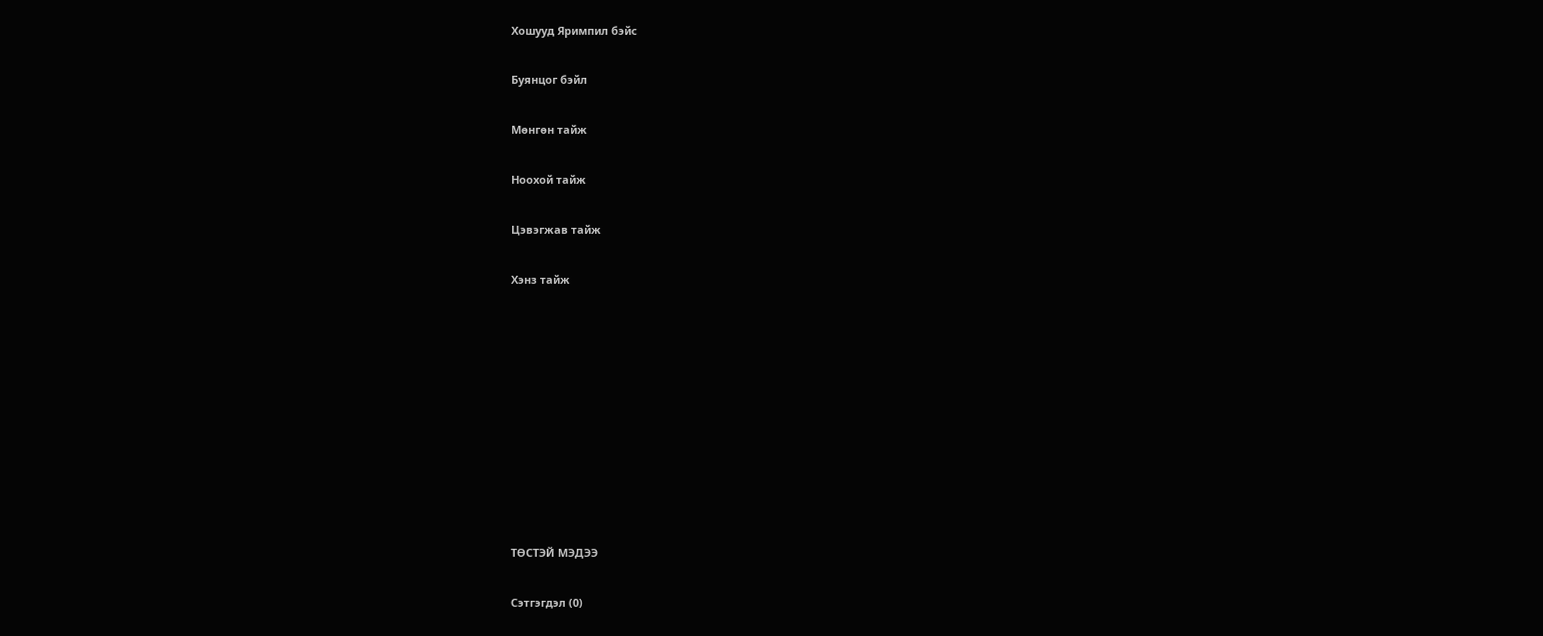Хошууд Яримпил бэйс

Буянцог бэйл

Мөнгөн тайж

Ноохой тайж

Цэвэгжав тайж

Хэнз тайж










ТӨСТЭЙ МЭДЭЭ

Сэтгэгдэл (0)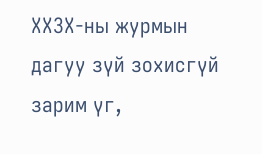ХХЗХ-ны журмын дагуу зүй зохисгүй зарим үг,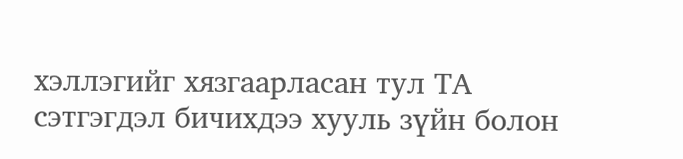хэллэгийг хязгаарласан тул ТА сэтгэгдэл бичихдээ хууль зүйн болон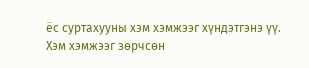ёс суртахууны хэм хэмжээг хүндэтгэнэ үү. Хэм хэмжээг зөрчсөн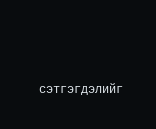сэтгэгдэлийг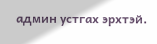админ устгах эрхтэй.